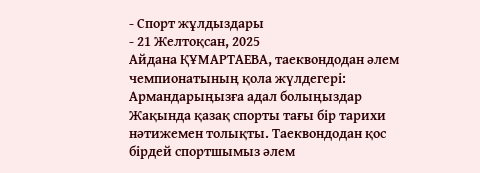- Спорт жұлдыздары
- 21 Желтоқсан, 2025
Айдана ҚҰМАРТАЕВА, таеквондодан әлем чемпионатының қола жүлдегері: Армандарыңызға адал болыңыздар
Жақында қазақ спорты тағы бір тарихи нәтижемен толықты. Таеквондодан қос бірдей спортшымыз әлем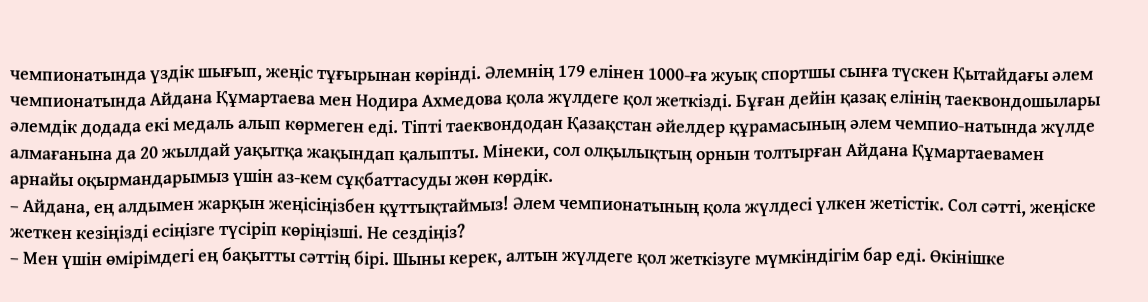чемпионатында үздік шығып, жеңіс тұғырынан көрінді. Әлемнің 179 елінен 1000-ға жуық спортшы сынға түскен Қытайдағы әлем чемпионатында Айдана Құмартаева мен Нодира Ахмедова қола жүлдеге қол жеткізді. Бұған дейін қазақ елінің таеквондошылары әлемдік додада екі медаль алып көрмеген еді. Тіпті таеквондодан Қазақстан әйелдер құрамасының әлем чемпио-натында жүлде алмағанына да 20 жылдай уақытқа жақындап қалыпты. Мінеки, сол олқылықтың орнын толтырған Айдана Құмартаевамен арнайы оқырмандарымыз үшін аз-кем сұқбаттасуды жөн көрдік.
– Айдана, ең алдымен жарқын жеңісіңізбен құттықтаймыз! Әлем чемпионатының қола жүлдесі үлкен жетістік. Сол сәтті, жеңіске жеткен кезіңізді есіңізге түсіріп көріңізші. Не сездіңіз?
– Мен үшін өмірімдегі ең бақытты сәттің бірі. Шыны керек, алтын жүлдеге қол жеткізуге мүмкіндігім бар еді. Өкінішке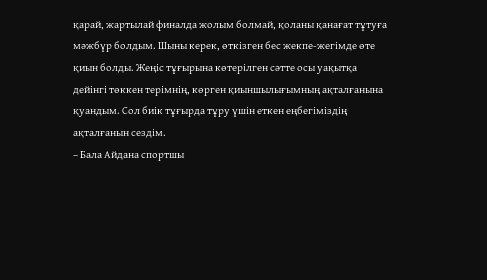қарай, жартылай финалда жолым болмай, қоланы қанағат тұтуға мәжбүр болдым. Шыны керек, өткізген бес жекпе-жегімде өте қиын болды. Жеңіс тұғырына көтерілген сәтте осы уақытқа дейінгі төккен терімнің, көрген қиыншылығымның ақталғанына қуандым. Сол биік тұғырда тұру үшін еткен еңбегіміздің ақталғанын сездім.
– Бала Айдана спортшы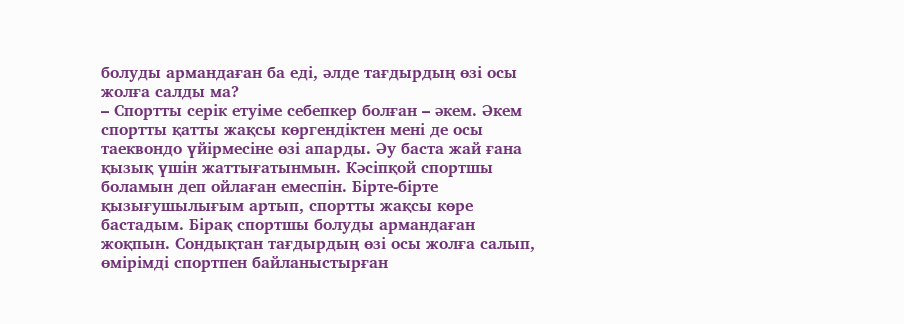болуды армандаған ба еді, әлде тағдырдың өзі осы жолға салды ма?
– Спортты серік етуіме себепкер болған – әкем. Әкем спортты қатты жақсы көргендіктен мені де осы таеквондо үйірмесіне өзі апарды. Әу баста жай ғана қызық үшін жаттығатынмын. Кәсіпқой спортшы боламын деп ойлаған емеспін. Бірте-бірте қызығушылығым артып, спортты жақсы көре бастадым. Бірақ спортшы болуды армандаған жоқпын. Сондықтан тағдырдың өзі осы жолға салып, өмірімді спортпен байланыстырған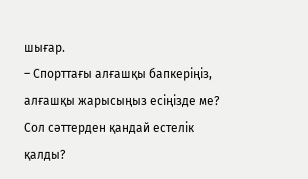шығар.
– Спорттағы алғашқы бапкеріңіз, алғашқы жарысыңыз есіңізде ме? Сол сәттерден қандай естелік қалды?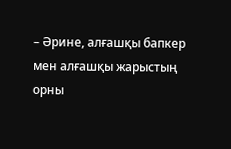– Әрине, алғашқы бапкер мен алғашқы жарыстың орны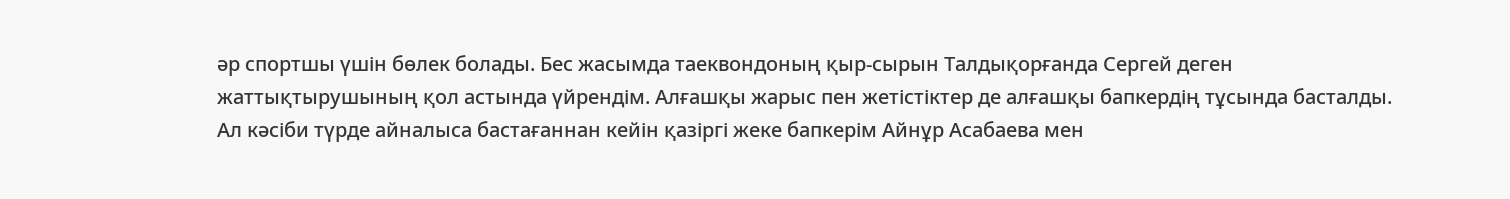әр спортшы үшін бөлек болады. Бес жасымда таеквондоның қыр-сырын Талдықорғанда Сергей деген жаттықтырушының қол астында үйрендім. Алғашқы жарыс пен жетістіктер де алғашқы бапкердің тұсында басталды. Ал кәсіби түрде айналыса бастағаннан кейін қазіргі жеке бапкерім Айнұр Асабаева мен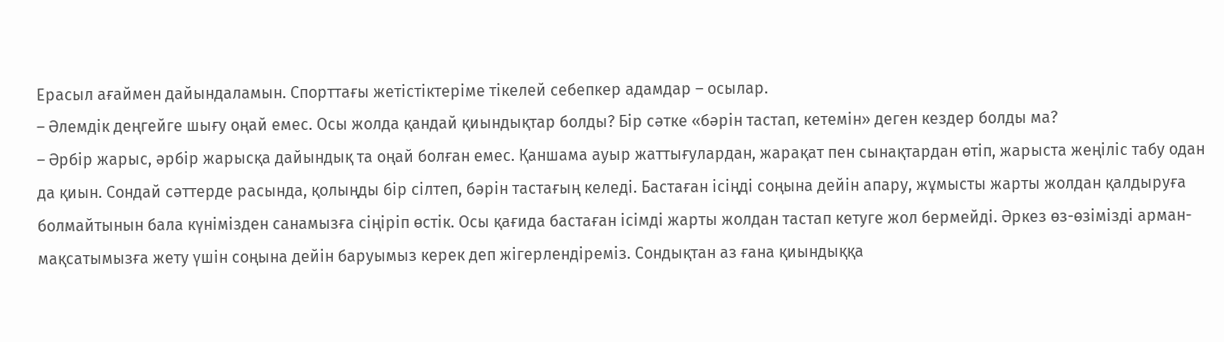Ерасыл ағаймен дайындаламын. Спорттағы жетістіктеріме тікелей себепкер адамдар – осылар.
– Әлемдік деңгейге шығу оңай емес. Осы жолда қандай қиындықтар болды? Бір сәтке «бәрін тастап, кетемін» деген кездер болды ма?
– Әрбір жарыс, әрбір жарысқа дайындық та оңай болған емес. Қаншама ауыр жаттығулардан, жарақат пен сынақтардан өтіп, жарыста жеңіліс табу одан да қиын. Сондай сәттерде расында, қолыңды бір сілтеп, бәрін тастағың келеді. Бастаған ісіңді соңына дейін апару, жұмысты жарты жолдан қалдыруға болмайтынын бала күнімізден санамызға сіңіріп өстік. Осы қағида бастаған ісімді жарты жолдан тастап кетуге жол бермейді. Әркез өз-өзімізді арман-мақсатымызға жету үшін соңына дейін баруымыз керек деп жігерлендіреміз. Сондықтан аз ғана қиындыққа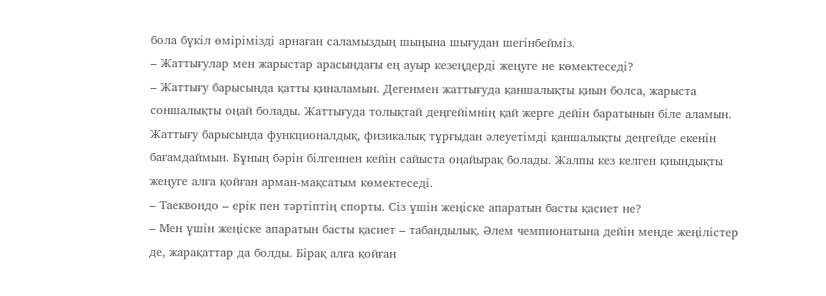бола бүкіл өмірімізді арнаған саламыздың шыңына шығудан шегінбейміз.
– Жаттығулар мен жарыстар арасындағы ең ауыр кезеңдерді жеңуге не көмектеседі?
– Жаттығу барысында қатты қиналамын. Дегенмен жаттығуда қаншалықты қиын болса, жарыста соншалықты оңай болады. Жаттығуда толықтай деңгейімнің қай жерге дейін баратынын біле аламын. Жаттығу барысында функционалдық, физикалық тұрғыдан әлеуетімді қаншалықты деңгейде екенін бағамдаймын. Бұның бәрін білгеннен кейін сайыста оңайырақ болады. Жалпы кез келген қиындықты жеңуге алға қойған арман-мақсатым көмектеседі.
– Таеквондо – ерік пен тәртіптің спорты. Сіз үшін жеңіске апаратын басты қасиет не?
– Мен үшін жеңіске апаратын басты қасиет – табандылық. Әлем чемпионатына дейін менде жеңілістер де, жарақаттар да болды. Бірақ алға қойған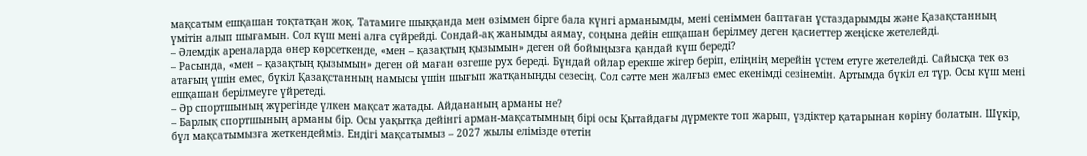мақсатым ешқашан тоқтатқан жоқ. Татамиге шыққанда мен өзіммен бірге бала күнгі арманымды, мені сеніммен баптаған ұстаздарымды және Қазақстанның үмітін алып шығамын. Сол күш мені алға сүйрейді. Сондай-ақ жанымды аямау, соңына дейін ешқашан берілмеу деген қасиеттер жеңіске жетелейді.
– Әлемдік ареналарда өнер көрсеткенде, «мен – қазақтың қызымын» деген ой бойыңызға қандай күш береді?
– Расында, «мен – қазақтың қызымын» деген ой маған өзгеше рух береді. Бұндай ойлар ерекше жігер беріп, еліңнің мерейін үстем етуге жетелейді. Сайысқа тек өз атағың үшін емес, бүкіл Қазақстанның намысы үшін шығып жатқаныңды сезесің. Сол сәтте мен жалғыз емес екенімді сезінемін. Артымда бүкіл ел тұр. Осы күш мені ешқашан берілмеуге үйретеді.
– Әр спортшының жүрегінде үлкен мақсат жатады. Айдананың арманы не?
– Барлық спортшының арманы бір. Осы уақытқа дейінгі арман-мақсатымның бірі осы Қытайдағы дүрмекте топ жарып, үздіктер қатарынан көріну болатын. Шүкір, бұл мақсатымызға жеткендейміз. Ендігі мақсатымыз – 2027 жылы елімізде өтетін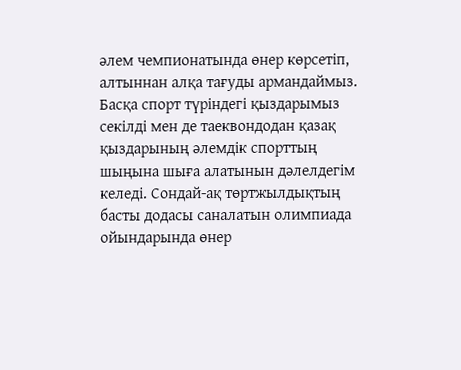әлем чемпионатында өнер көрсетіп, алтыннан алқа тағуды армандаймыз. Басқа спорт түріндегі қыздарымыз секілді мен де таеквондодан қазақ қыздарының әлемдік спорттың шыңына шыға алатынын дәлелдегім келеді. Сондай-ақ төртжылдықтың басты додасы саналатын олимпиада ойындарында өнер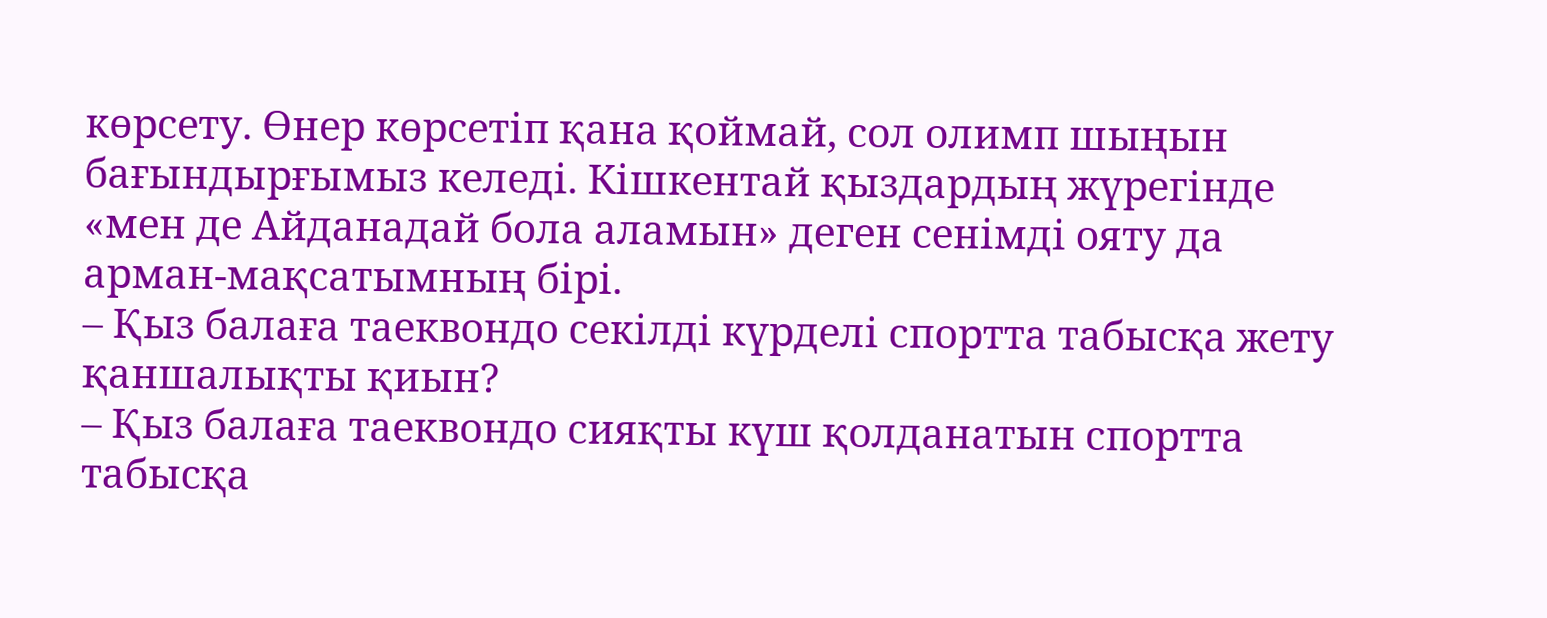көрсету. Өнер көрсетіп қана қоймай, сол олимп шыңын бағындырғымыз келеді. Кішкентай қыздардың жүрегінде «мен де Айданадай бола аламын» деген сенімді ояту да арман-мақсатымның бірі.
– Қыз балаға таеквондо секілді күрделі спортта табысқа жету қаншалықты қиын?
– Қыз балаға таеквондо сияқты күш қолданатын спортта табысқа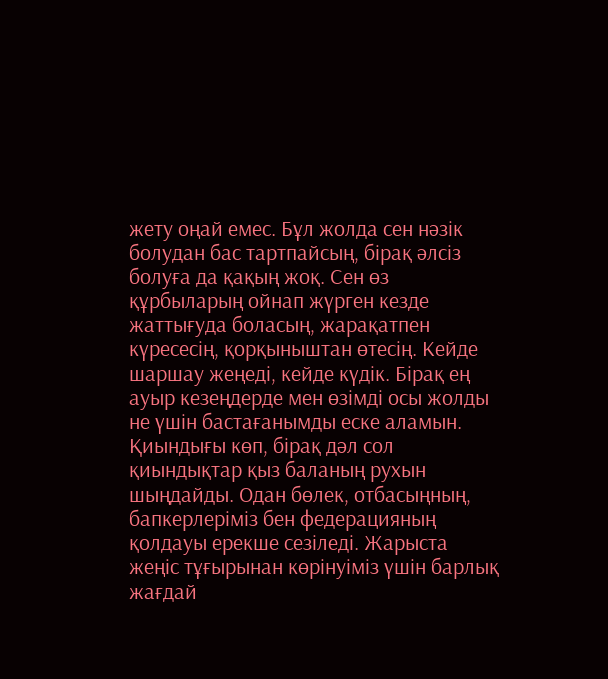жету оңай емес. Бұл жолда сен нәзік болудан бас тартпайсың, бірақ әлсіз болуға да қақың жоқ. Сен өз құрбыларың ойнап жүрген кезде жаттығуда боласың, жарақатпен күресесің, қорқыныштан өтесің. Кейде шаршау жеңеді, кейде күдік. Бірақ ең ауыр кезеңдерде мен өзімді осы жолды не үшін бастағанымды еске аламын. Қиындығы көп, бірақ дәл сол қиындықтар қыз баланың рухын шыңдайды. Одан бөлек, отбасыңның, бапкерлеріміз бен федерацияның қолдауы ерекше сезіледі. Жарыста жеңіс тұғырынан көрінуіміз үшін барлық жағдай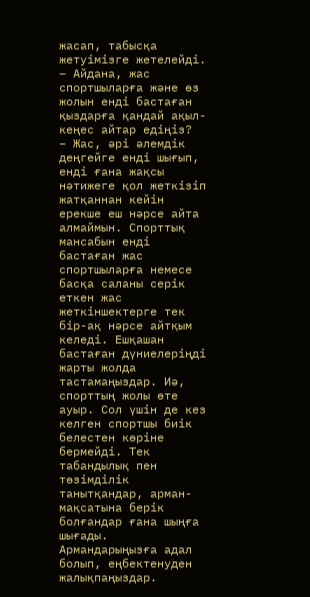жасап, табысқа жетуімізге жетелейді.
– Айдана, жас спортшыларға және өз жолын енді бастаған қыздарға қандай ақыл-кеңес айтар едіңіз?
– Жас, әрі әлемдік деңгейге енді шығып, енді ғана жақсы нәтижеге қол жеткізіп жатқаннан кейін ерекше еш нәрсе айта алмаймын. Спорттық мансабын енді бастаған жас спортшыларға немесе басқа саланы серік еткен жас жеткіншектерге тек бір-ақ нәрсе айтқым келеді. Ешқашан бастаған дүниелеріңді жарты жолда тастамаңыздар. Иә, спорттың жолы өте ауыр. Сол үшін де кез келген спортшы биік белестен көріне бермейді. Тек табандылық пен төзімділік танытқандар, арман-мақсатына берік болғандар ғана шыңға шығады. Армандарыңызға адал болып, еңбектенуден жалықпаңыздар.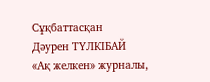Сұқбаттасқан
Дәурен ТҮЛКІБАЙ
«Ақ желкен» журналы,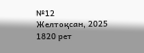№12
Желтоқсан, 2025
1820 рет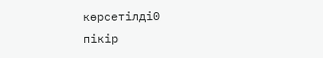көрсетілді0
пікір